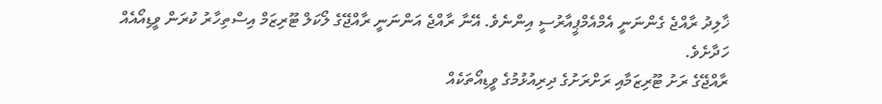ޚާލިދު ރާއްޖެ ގެންނަނީ އެމްއެމްޕީއާރުސީ އިންނެވެ. އޭނާ ރާއްޖެ އަންނަނީ ރާއްޖޭގެ ލޯކަލް ޓޫރިޒަމް އިސްތިހާރު ކުރަން ވީޑިއޯއެއް ހަދާށެވެ.
ރާއްޖޭގެ ރަށު ޓޫރިޒަމާއި ރަށްރަށުގެ ދިރިއުޅުމުގެ ވީޑިއޯތަކެއް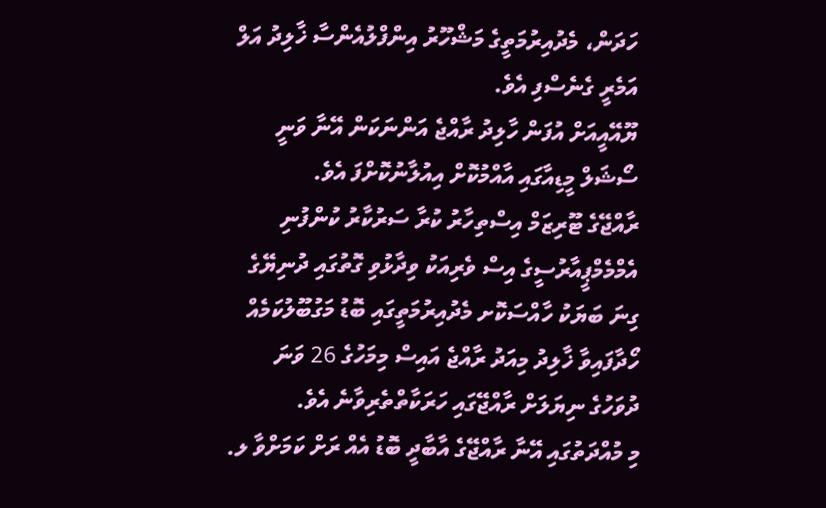ހަދަން، މެދުއިރުމަތީގެ މަޝްހޫރު އިންފްލުއެންސާ ޚާލިދު އަލް އަމެރީ ގެނެސްފި އެވެ.
ޔޫއޭއީއަށް އުފަން ހާލިދު ރާއްޖެ އަންނަކަން އޭނާ ވަނީ ސޯޝަލް މީޑިއާގައި އާއްމުކޮށް އިއުލާނުކޮށްފަ އެވެ.
ރާއްޖޭގެ ޓޫރިޒަމް އިސްތިހާރު ކުރާ ސަރުކާރު ކުންފުނި އެމްމެމްޕީއާރުސީގެ އިސް ވެރިއަކު ވިދާޅުވި ގޮތުގައި ދުނިޔޭގެ ގިނަ ބަޔަކު ހާއްސަކޮށ މެދުއިރުމަތީގައި ބޮޑު މަގުބޫލުކަމެއް ހޯދާފައިވާ ޚާލިދު މިއަދު ރާއްޖެ އައިސް މިމަހުގެ 26 ވަނަ ދުވަހުގެ ނިޔަލަށް ރާއްޖޭގައި ހަރަކާތްތެރިވާނެ އެވެ.
މި މުއްދަތުގައި އޭނާ ރާއްޖޭގެ އާބާދީ ބޮޑު އެއް ރަށް ކަމަށްވާ ލ.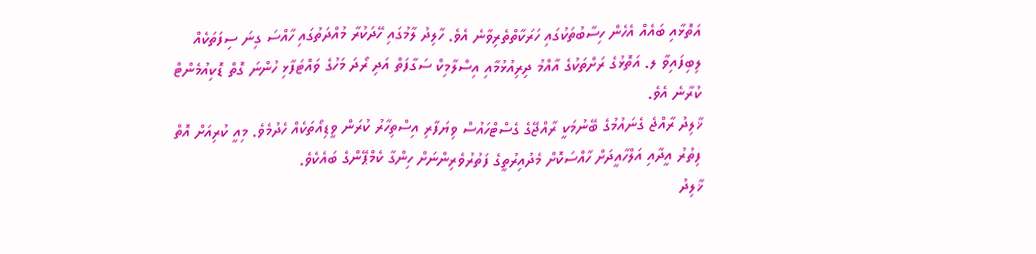އަތޮޅާއި ބައެއް އެހެން ހިސާބުތަކުގައި ހަރަކާތްތެރިވާނެ އެވެ. ހާލިދު ލާމުގައި ހޭދަކުރާ މުއްދަތުގައި ހާއްސަ ގިނަ ސިފަތަކެއް ލިބިފައިވާ ލ. އަތޮޅުގެ ރަށްތަކުގެ އާއްމު ދިރިއުޅުމާއި އިސްލާމިކް ސަގާފަތް އަދި ރޯދަ މަހުގެ ވައްޓަފާޅި ހުންނަ ގޮތް ޑޮކިއުމެންޓް ކުރާނެ އެވެ.
ޚާލިދު ރާއްޖެ ގެނައުމުގެ ބޭނުމަކީ ރާއްޖޭގެ ގެސްޓްހައުސް ވިޔަފާރި އިސްތިހާރު ކުރަން ވީޑިއޯތަކެއް ހެދުމެވެ. މިއީ ކުރިއަށް އޮތް ފިތުރު އީދާއި އަލްހާއީދަށް ހާއްސަކޮށް މެދުއިރުތީގެ ފަތުރުވެރިންނަށް ހިންގާ ކެމްޕޭންގެ ބައެކެވެ.
ޚާލިދު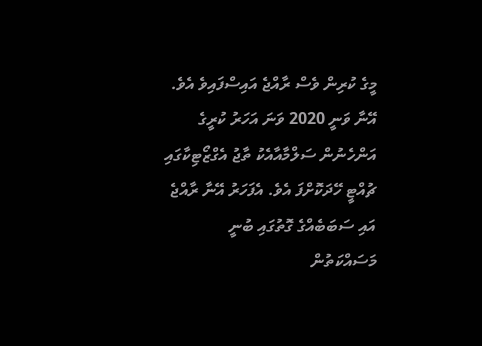މީގެ ކުރިން ވެސް ރާއްޖެ އައިސްފައިވެ އެވެ. އޭނާ ވަނީ 2020 ވަނަ އަހަރު ކުރީގެ އަންހެނުން ސަލްމާއާއެކު ތާޖު އެގްޒޯޓިކާގައި ޗުއްޓީ ހޭދަކޮށްފަ އެވެ. އެފަހަރު އޭނާ ރާއްޖެ އައި ސަބަބެއްގެ ގޮތުގައި ބުނީ މަސައްކަތުން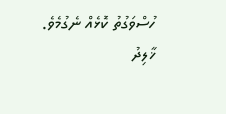ހުސްވަގުތު ކޮޅެއް ނެގުމެވެ.
ޚާލިދު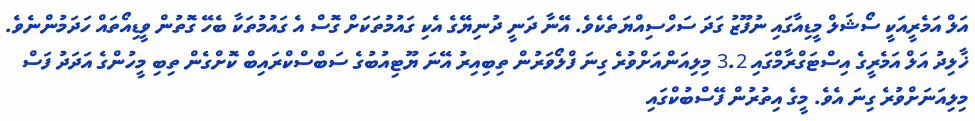އަލް އަމެރީއަކީ ސޯޝަލް މީޑިއާގައި ނުފޫޒު ގަދަ ސަހްސިއްޔަތެކެވެ. އޭނާ ދަނީ ދުނިޔޭގެ އެކި ގައުމުތަކަށް ގޮސް އެ ގައުމުތަކާ ބެހޭ ގޮތުން ވީޑިއޯތައް ހަދަމުންނެވެ. ޚާލިދު އަލް އަމެރީގެ އިސްޓަގްރާމްގައި 3.2 މިލިއަންއަށްވުރެ ގިނަ ފްލޯވަރުން ތިބިއިރު އޭނަ ޔޫޓިއުބުގެ ސަބްސްކްރައިބް ކޮށްގެން ތިބި މީހުންގެ އަދަދު ފަސް މިލިއަނަށްވުރެ ގިނަ އެވެ. މީގެ އިތުރުން ފޭސްބުކްގައި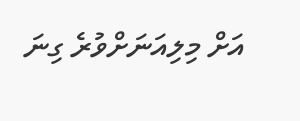އަށް މިލިއަނަށްވުރެ ގިނަ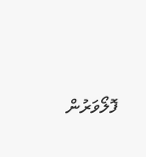ފޮލޯވަރުން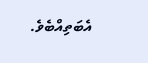އެބަތިއްބެވެ.